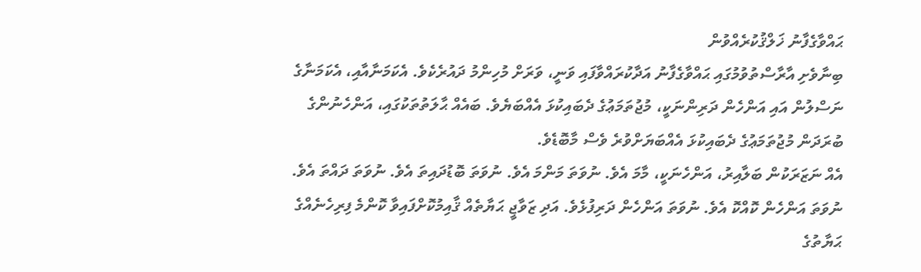ޙައްވާގެފާނު ޚަލްޤުކުރެއްވުން
ބިނާވެށި އާރާސްތުވުމުގައި ޙައްވާގެފާނު އަދާކުރައްވާފައި ވަނީ، ވަރަށް މުހިންމު ދައުރެކެވެ. އެކަމަނާއާއި، އެކަމަނާގެ ނަސްލުން އައި އަންހެން ދަރިންނަކީ، މުޖުތަމަޢުގެ ދެބައިކުޅަ އެއްބަޔެވެ. ބައެއް ޙާލަތުތަކުގައި، އަންހެނުންގެ ބުރަދަން މުޖުތަމަޢުގެ ދެބައިކުޅަ އެއްބަޔަށްވުރެ ވެސް މާބޮޑެވެ.
އެއް ނަޒަރަކުން ބަލާއިރު، އަންހެނަކީ، މާމަ އެވެ. ނުވަތަ މަންމަ އެވެ. ނުވަތަ ބޮޑުދައިތަ އެވެ. ނުވަތަ ދައްތަ އެވެ. ނުވަތަ އަންހެން ކޮއްކޮ އެވެ. ނުވަތަ އަންހެން ދަރިފުޅެވެ. އަދި ޒަވާޖީ ޙަޔާތެއް ޤާއިމުކޮށްފައިވާ ކޮންމެ ފިރިހެނެއްގެ ޙަޔާތުގެ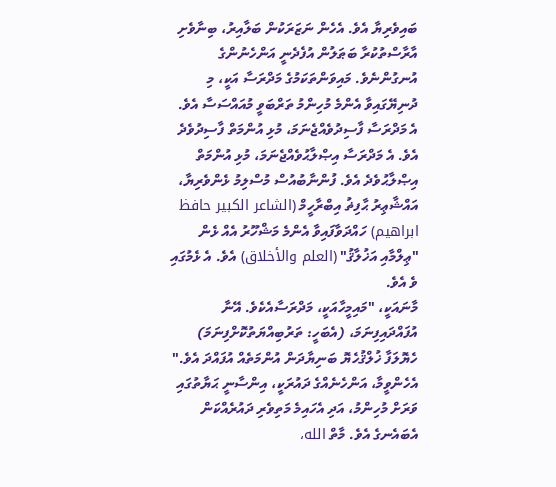ބައިވެރިޔާ އެވެ. އެހެން ނަޒަރަކުން ބަލާއިރު، ބިނާވެށި އާރާސްތުކުރާ ބަޠަލުން އުފެދެނީ އަންހެނުންގެ އުނގުންނެވެ. މައިވަންތަކަމުގެ މަދްރަސާ އަކީ، މި ދުނިޔޭގައިވާ އެންމެ މުހިންމު ތަރްބަވީ މުއައްސަސާ އެވެ. އެ މަދްރަސާ ފާސިދުވެއްޖެނަމަ، މުޅި އުންމަތް ފާސިދުވެދެ އެވެ. އެ މަދްރަސާ އިޞްލާޙުވެއްޖެނަމަ، މުޅި އުންމަތް އިޞްލާޙުވެދެ އެވެ. ފުންނާބުއުސް މުސްލިމު ޅެންވެރިޔާ، އައްޝާޢިރު ޙާފިޡު އިބްރާހީމް (الشاعر الكبير حافظ ابراهيم) ހައްދަވާފައިވާ އެންމެ މަޝްހޫރު އެއް ޅެން "ޢިލްމާއި އަޚުލާޤު" (العلم والأخلاق) އެވެ. އެ ޅެމުގައި ވެ އެވެ.
މާނައަކީ، "މައިމީހާއަކީ، މަދްރަސާއެކެވެ. އޭނާ އުފައްދައިފިނަމަ، (އެބަހީ: ތަރުބިއްޔަތުކޮށްފިނަމަ) ހެޔޮލަފާ ޚުލްޤުހެޔޮ ބަނިޔާދަން އުންމަތެއް އުފައްދަ އެވެ."
އެހެންވީމާ، އަންހެނެއްގެ ދައުރަކީ، އިންސާނީ ޙަޔާތުގައި ވަރަށް މުހިންމު، އަދި އެހައިމެ މަތިވެރި ދައުރެއްކަން އެބައެނގެ އެވެ. މާތް الله،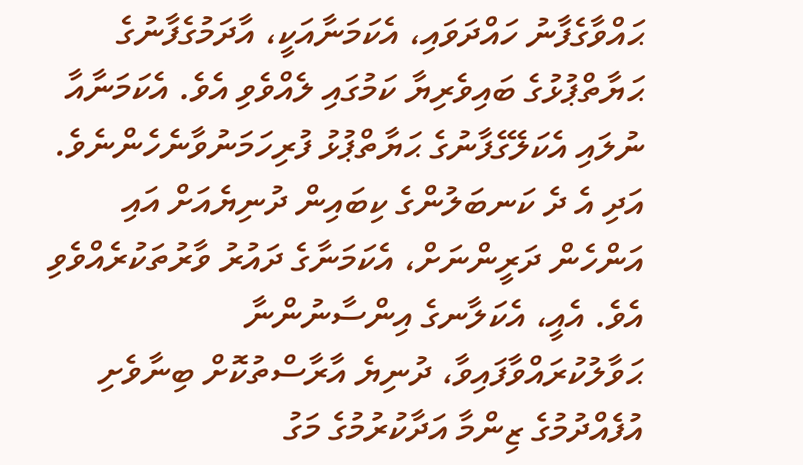ޙައްވާގެފާނު ހައްދަވައި، އެކަމަނާއަކީ، އާދަމުގެފާނުގެ ޙަޔާތްޕުޅުގެ ބައިވެރިޔާ ކަމުގައި ލެއްވެވި އެވެ. އެކަމަނާއާ ނުލައި އެކަލޭގެފާނުގެ ޙަޔާތްޕުޅު ފުރިހަމަނުވާނެހެންނެވެ. އަދި އެ ދެ ކަނބަލުންގެ ކިބައިން ދުނިޔެއަށް އައި އަންހެން ދަރީންނަށް، އެކަމަނާގެ ދައުރު ވާރުތަކުރެއްވެވި އެވެ. އެއީ، އެކަލާނގެ އިންސާނުންނާ ޙަވާލުކުރައްވާފައިވާ، ދުނިޔެ އާރާސްތުކޮށް ބިނާވެށި އުފެއްދުމުގެ ޒިންމާ އަދާކުރުމުގެ މަގު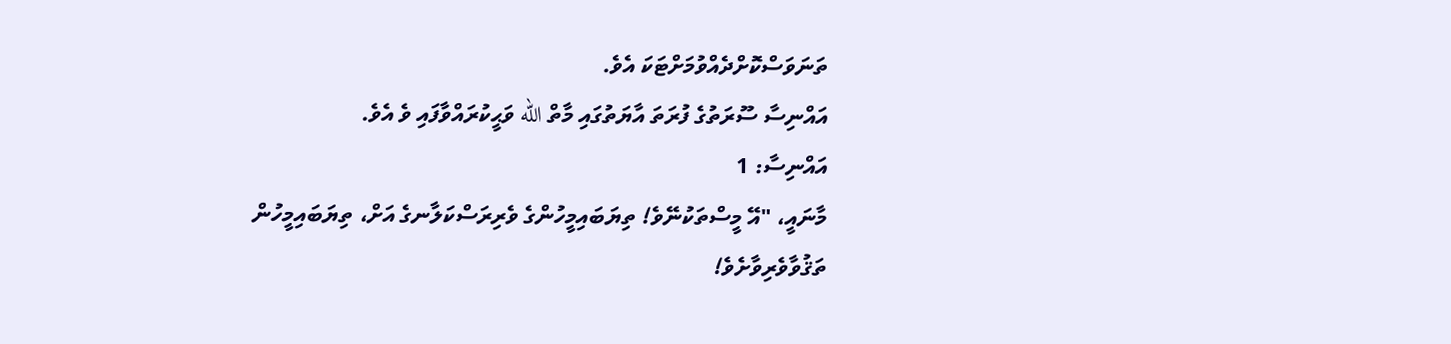ތަނަވަސްކޮށްދެއްވުމަށްޓަކަ އެވެ.
އައްނިސާ ސޫރަތުގެ ފުރަތަ އާޔަތުގައި މާތް الله ވަޙީކުރައްވާފައި ވެ އެވެ.
އައްނިސާ: 1
މާނައީ، "އޭ މީސްތަކުނޭވެ! ތިޔަބައިމީހުންގެ ވެރިރަސްކަލާނގެ އަށް، ތިޔަބައިމީހުން ތަޤުވާވެރިވާށެވެ!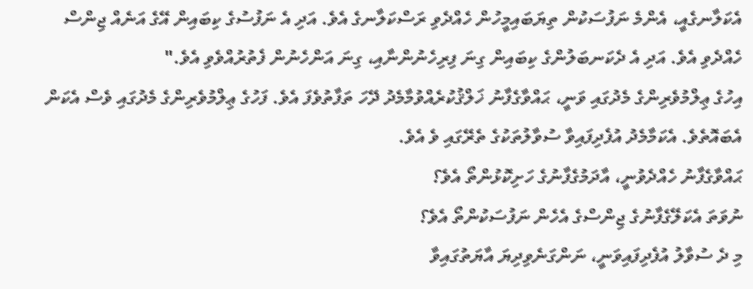އެކަލާނގެއީ، އެންމެ ނަފުސަކުން ތިޔަބައިމީހުން ހެއްދެވި ރަސްކަލާނގެ އެވެ. އަދި އެ ނަފުސުގެ ކިބައިން އޭގެ އަނެއް ޖިންސް ހެއްދެވި އެވެ. އަދި އެ ދެކަނބަލުންގެ ކިބައިން ގިނަ ފިރިހެނުންނާއި، ގިނަ އަންހެނުން ފެތުރުއްވެވި އެވެ."
އިހުގެ ޢިލްމުވެރިންގެ މެދުގައި ވަނީ، ޙައްވާގެފާނު ޚަލްޤުކުރެއްވުމާމެދު ދޭހަ ތަފާތުވެފަ އެވެ. ފަހުގެ ޢިލްމުވެރިންގެ މެދުގައި ވެސް އެކަން އެބައޮތެވެ. އެކަމާމެދު އުފެދިފައިވާ ސުވާލުތަކުގެ ތެރޭގައި ވެ އެވެ.
ޙައްވާގެފާނު ހެއްދެވުނީ، އާދަމުގެފާނުގެ ހަށިކޮޅުންތޯ އެވެ؟
ނުވަތަ އެކަލޭގެފާނުގެ ޖިންސްގެ އެހެން ނަފުސަކުންތޯ އެވެ؟
މި ދެ ސުވާލު އުފެދިފައިވަނީ، ނަންގަނެވިދިޔަ އާޔަތުގައިވާ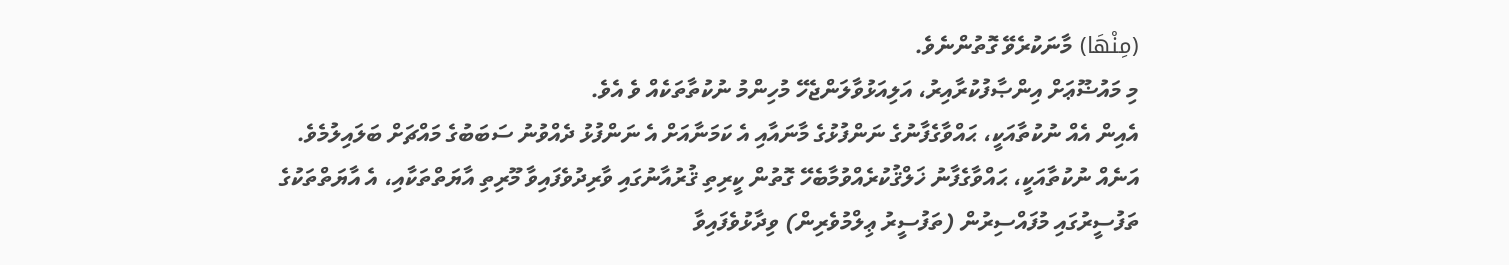(مِنْهَا) މާނަކުރެވޭ ގޮތުންނެވެ.
މި މައުޟޫޢަށް އިންޞާފުކުރާއިރު، އަލިއަޅުވާލަންޖެހޭ މުހިންމު ނުކުތާތަކެއް ވެ އެވެ.
އެއިން އެއް ނުކުތާއަކީ، ޙައްވާގެފާނުގެ ނަންފުޅުގެ މާނައާއި އެ ކަމަނާއަށް އެ ނަންފުޅު ދެއްވުނު ސަބަބުގެ މައްޗަށް ބަލައިލުމެވެ.
އަނެއް ނުކުތާއަކީ، ޙައްވާގެފާނު ޚަލްޤުކުރެއްވުމާބެހޭ ގޮތުން ކީރިތި ޤުރުއާނުގައި ވާރިދުވެފައިވާ މޫރިތި އާޔަތްތަކާއި، އެ އާޔަތްތަކުގެ ތަފުސީރުގައި މުފައްސިރުން (ތަފުސީރު ޢިލްމުވެރިން) ވިދާޅުވެފައިވާ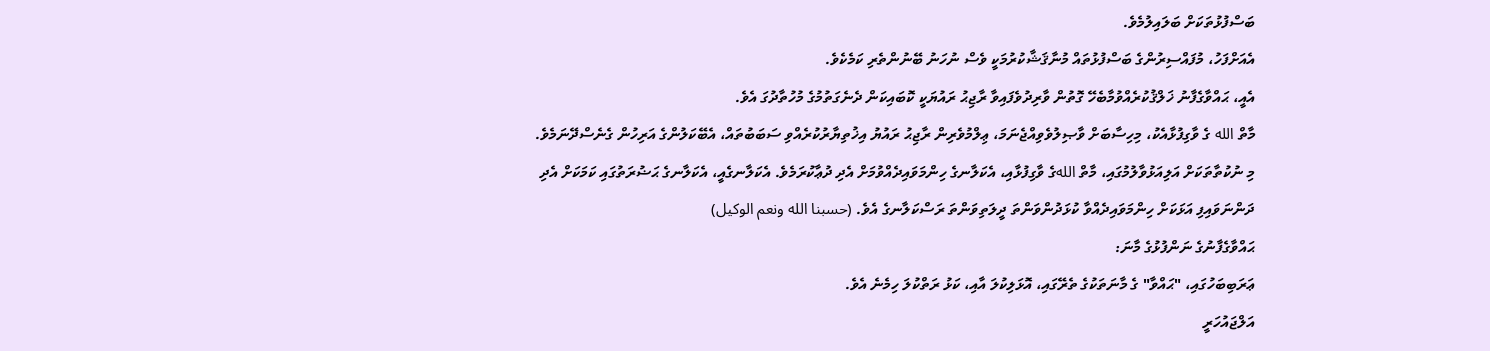ބަސްފުޅުތަކަށް ބަލައިލުމެވެ.
އެއަށްފަހު، މުފައްސިރުންގެ ބަސްފުޅުތައް މުނާޤަޝާކުރުމަކީ ވެސް ނުހަނު ބޭނުންތެރި ކަމެކެވެ.
އެއީ، ޙައްވާގެފާނު ޚަލްޤުކުރެއްވުމާބެހޭ ގޮތުން ވާރިދުވެފައިވާ ރާޖިޙު ރައުޔަކީ ކޮބައިކަން ދެނެގަތުމުގެ މުހުތާދުގަ އެވެ.
މާތް الله ގެ ވާގިފުޅާއެކު، މިހިސާބަށް ވާޞިލުވެވިއްޖެނަމަ، ޢިލްމުވެރިން ރާޖިޙު ރައުޔު އިޚުތިޔާރުކުރެއްވި ސަބަބުތައް، އެބޭކަލުންގެ އަރިހުން ގެނެސްދޭނަމެވެ.
މި ނުކުތާތަކަށް އަލިއަޅުވާލުމުގައި، މާތް اللهގެ ވާގިފުޅާއި، އެކަލާނގެ ހިންމަވައިދެއްވުމަށް އެދި ދުޢާކުރަމެވެ. އެކަލާނގެއީ، އެކަލާނގެ ޙަޟުރަތުގައި ކަމަކަށް އެދި ދަންނަވައިފި އަޅަކަށް ހިންމަވައިދެއްވާ ކުޅަދުންވަންތަ ދީލަތިވަންތަ ރަސްކަލާނގެ އެވެ. (حسبنا الله ونعم الوكيل)
ޙައްވާގެފާނުގެ ނަންފުޅުގެ މާނަ:
ޢަރަބިބަހުގައި، "ޙައްވާ" ގެ މާނަތަކުގެ ތެރޭގައި، އޮޅަލިކުލަ އާއި، ކަޅު ރަތްކުލަ ހިމެނެ އެވެ.
އަލްޖައުހަރީ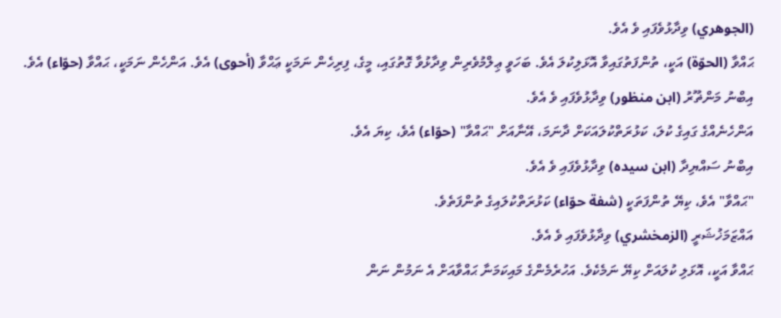(الجوهري) ވިދާޅުވެފައި ވެ އެވެ.
ޙައްވާ (الحوّة) އަކީ، ތުންފަތުގައިވާ އޮޅަލިކުލަ އެވެ. ބަހަވީ ޢިލްމުވެރިން ވިދާޅުވާ ގޮތުގައި، މީގެ، ފިރިހެން ނަމަކީ ޢަޙްވާ (أحوى) އެވެ. އަންހެން ނަމަކީ، ޙައްވާ (حوّاء) އެވެ.
އިބްނު މަންޡޫރު (ابن منظور) ވިދާޅުވެފައި ވެ އެވެ.
އަންހެނެއްގެ ގައިގެ ކުލަ، ކަޅުރަތްކުލައަކަށް ދާނަމަ، އޭނާއަށް "ޙައްވާ" (حوّاء) އެވެ، ކިޔަ އެވެ.
އިބްނު ސައްޔިދާ (ابن سيده) ވިދާޅުވެފައި ވެ އެވެ.
"ޙައްވާ" އެވެ، ކިޔޭ ތުންފަތަކީ (شفة حوّاء) ކަޅުރަތްކުލައިގެ ތުންފަތެވެ.
އައްޒަމަޚުޝަރީ (الزمخشري) ވިދާޅުވެފައި ވެ އެވެ.
ޙައްވާ އަކީ، އޮޅަލި ކުލައަށް ކިޔޭ ނަމެކެވެ. އަހުރެމެންގެ މައިކަމަނާ ޙައްވާއަށް އެ ނަމުން ނަން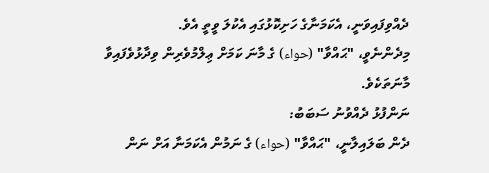ދެއްވިފައިވަނީ، އެކަމަނާގެ ހަށިކޮޅުގައި އެކުލަ ވީތީ އެވެ.
މިދެންނެވީ، "ޙައްވާ" (حواء) ގެ މާނަ ކަމަށް ޢިލްމުވެރިން ވިދާޅުވެފައިވާ މާނަތަކެވެ.
ނަންފުޅު ދެއްވުނު ސަބަބު:
ދެން ބަލައިލާނީ، "ޙައްވާ" (حواء) ގެ ނަމުން އެކަމަނާ އަށް ނަން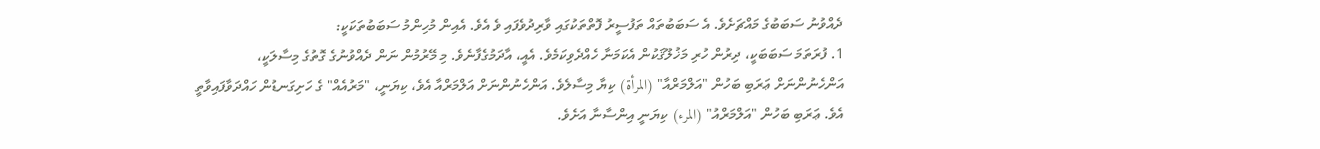ދެއްވުނު ސަބަބުގެ މައްޗަށެވެ. އެ ސަބަބުތައް ތަފުސީރު ފޮތްތަކުގައި ވާރިދުވެފައި ވެ އެވެ. އެއިން މުހިންމު ސަބަބުތަކަކީ:
1. ފުރަތަމަ ސަބަބަކީ، ދިރުން ހުރި މަޚުލޫޤަކުން އެކަމަނާ ހެއްދެވިކަމެވެ. އެއީ، އާދަމުގެފާނެވެ. މި މޭރުމުން ނަން ދެއްވުނުގެ ގޮތުގެ މިސާލަކީ، އަންހެނުންނަށް ޢަރަބި ބަހުން "އަލްމަރްއާ" (المرأة) ކިޔާ މިސާލެވެ. އަންހެނުންނަށް އަލްމަރްއާ އެވެ، ކިޔަނީ، "މަރުއެއް" ގެ ހަށިގަނޑުން ހައްދަވާފައިވާތީ އެވެ. ޢަރަބި ބަހުން "އަލްމަރްއު" (المرء) ކިޔަނީ އިންސާނާ އަށެވެ.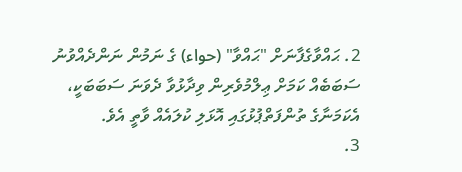2. ޙައްވާގެފާނަށް "ޙައްވާ" (حواء) ގެ ނަމުން ނަންދެއްވުނު ސަބަބެއް ކަމަށް ޢިލްމުވެރިން ވިދާޅުވާ ދެވަނަ ސަބަބަކީ، އެކަމަނާގެ ތުންފަތްޕުޅުގައި އޮޅަލި ކުލައެއް ވާތީ އެވެ.
3.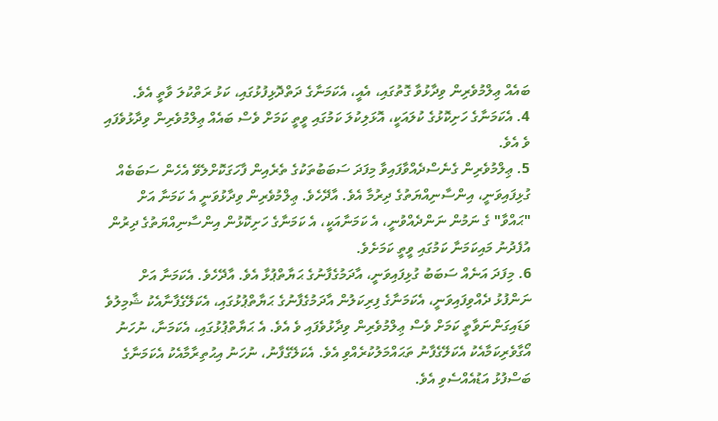ބައެއް ޢިލްމުވެރިން ވިދާޅުވާ ގޮތުގައި، އެއީ، އެކަމަނާގެ ދަތްދޮޅިފުޅުގައި، ކަޅު ރަތްކުލަ ވާތީ އެވެ.
4. އެކަމަނާގެ ހަށިކޮޅުގެ ކުލައަކީ، އޮޅަލިކުލަ ކަމުގައި ވީތީ ކަމަށް ވެސް ބައެއް ޢިލްމުވެރިން ވިދާޅުވެފައި ވެ އެވެ.
5. ޢިލްމުވެރިން ގެނެސްދެއްވާފައިވާ މިފަދަ ސަބަބުތަކުގެ ތެރެއިން ފާހަގަކޮށްލެވޭ އެހެން ސަބަބެއް ގުޅިފައިވަނީ، އިންސާނިއްޔަތުގެ ދިރުމާ އެވެ. އާދޭހެވެ. ޢިލްމުވެރިން ވިދާޅުވަނީ އެ ކަމަނާ އަށް "ޙައްވާ" ގެ ނަމުން ނަންދެއްވުނީ، އެ ކަމަނާއަކީ، އެ ކަމަނާގެ ހަށިކޮޅުން އިންސާނިއްޔަތުގެ ދިރުން އުފެދުނު މައިކަމަނާ ކަމުގައި ވީތީ ކަމަށެވެ.
6. މިފަދަ އަނެއް ސަބަބު ގުޅިފައިވަނީ، އާދަމުގެފާނުގެ ޙަޔާތްޕުޅާ އެވެ. އާދޭހެވެ. އެކަމަނާ އަށް ނަންފުޅު ދެއްވިފައިވަނީ، އެކަމަނާގެ ފިރިކަލުން އާދަމުގެފާނުގެ ޙަޔާތްޕުޅުގައި، އެކަލޭގެފާނާއެކު ޝާމިލުވެ ވަޑައިގަންނަވާތީ ކަމަށް ވެސް ޢިލްމުވެރިން ވިދާޅުވެފައި ވެ އެވެ. އެ ޙަޔާތްޕުޅުގައި، އެކަމަނާ، ނުހަނު އޯގާވެރިކަމާއެކު އެކަލޭގެފާނު ތަޙައްމަލުކުރެއްވި އެވެ. އެކަލޭގެފާނު، ނުހަނު އިޙުތިރާމާއެކު އެކަމަނާގެ ބަސްފުޅު އަޑުއެއްސެވި އެވެ.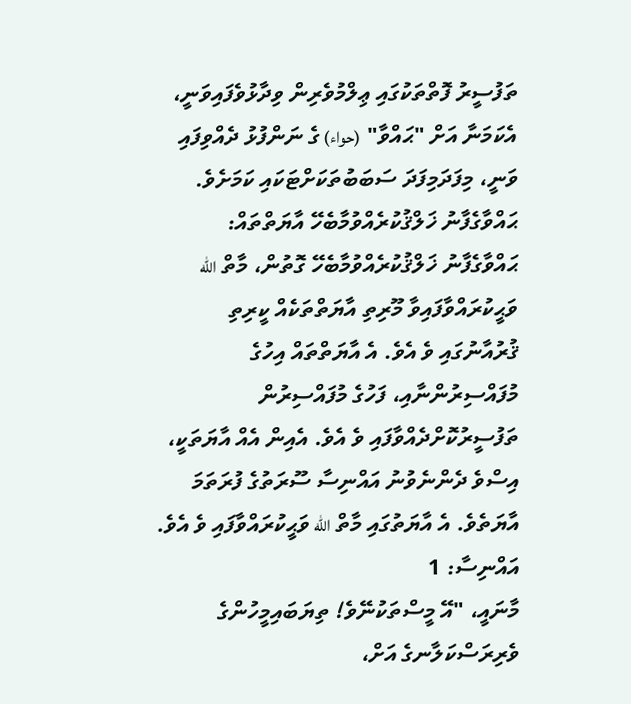ތަފުސީރު ފޮތްތަކުގައި ޢިލްމުވެރިން ވިދާޅުވެފައިވަނީ، އެކަމަނާ އަށް "ޙައްވާ" (حواء) ގެ ނަންފުޅު ދެއްވިފައި ވަނީ، މިފަދަމިފަދަ ސަބަބުތަކަށްޓަކައި ކަމަށެވެ.
ޙައްވާގެފާނު ޚަލްޤުކުރެއްވުމާބެހޭ އާޔަތްތައް:
ޙައްވާގެފާނު ޚަލްޤުކުރެއްވުމާބެހޭ ގޮތުން، މާތް الله ވަޙީކުރައްވާފައިވާ މޫރިތި އާޔަތްތަކެއް ކީރިތި ޤުރުއާނުގައި ވެ އެވެ. އެ އާޔަތްތައް އިހުގެ މުފައްސިރުންނާއި، ފަހުގެ މުފައްސިރުން ތަފުސީރުކޮށްދެއްވާފައި ވެ އެވެ. އެއިން އެއް އާޔަތަކީ، އިސްވެ ދެންނެވުނު އައްނިސާ ސޫރަތުގެ ފުރަތަމަ އާޔަތެވެ. އެ އާޔަތުގައި މާތް الله ވަޙީކުރައްވާފައި ވެ އެވެ.
އައްނިސާ: 1
މާނައީ، "އޭ މީސްތަކުނޭވެ! ތިޔަބައިމީހުންގެ ވެރިރަސްކަލާނގެ އަށް،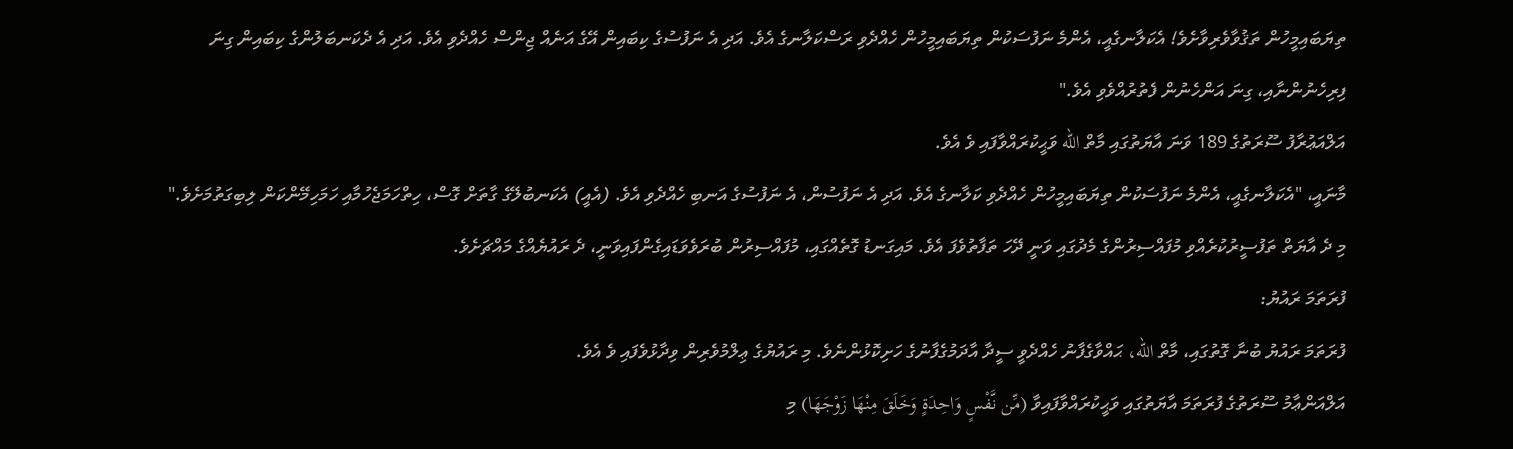ތިޔަބައިމީހުން ތަޤުވާވެރިވާށެވެ! އެކަލާނގެއީ، އެންމެ ނަފުސަކުން ތިޔަބައިމީހުން ހެއްދެވި ރަސްކަލާނގެ އެވެ. އަދި އެ ނަފުސުގެ ކިބައިން އޭގެ އަނެއް ޖިންސް ހެއްދެވި އެވެ. އަދި އެ ދެކަނބަލުންގެ ކިބައިން ގިނަ ފިރިހެނުންނާއި، ގިނަ އަންހެނުން ފެތުރުއްވެވި އެވެ."
އަލްއަޢުރާފު ސޫރަތުގެ 189 ވަނަ އާޔަތުގައި މާތް الله ވަޙީކުރައްވާފައި ވެ އެވެ.
މާނައީ، "އެކަލާނގެއީ، އެންމެ ނަފުސަކުން ތިޔަބައިމީހުން ހެއްދެވި ކަލާނގެ އެވެ. އަދި އެ ނަފުސުން، އެ ނަފުސުގެ އަނބި ހެއްދެވި އެވެ. (އެއީ) އެކަނބުލޭގެ ގާތަށް ގޮސް، ހިތްހަމަޖެހުމާއި ހަމަހިމޭންކަން ލިބިގަތުމަށެވެ."
މި ދެ އާޔަތް ތަފުސީރުކުރެއްވި މުފައްސިރުންގެ މެދުގައި ވަނީ ދޭހަ ތަފާތުވެފަ އެވެ. މައިގަނޑު ގޮތެއްގައި، މުފައްސިރުން ބުރަވެވަޑައިގެންފައިވަނީ، ދެ ރައުޔެއްގެ މައްޗަށެވެ.
ފުރަތަމަ ރައުޔު:
ފުރަތަމަ ރައުޔު ބުނާ ގޮތުގައި، މާތް الله، ޙައްވާގެފާނު ހެއްދެވީ ސީދާ އާދަމުގެފާނުގެ ހަށިކޮޅުންނެވެ. މި ރައުޔުގެ ޢިލްމުވެރިން ވިދާޅުވެފައި ވެ އެވެ.
އަލްއަންޢާމު ސޫރަތުގެ ފުރަތަމަ އާޔަތުގައި ވަޙީކުރައްވާފައިވާ (مِّن نَّفْسٍ وَاحِدَةٍ وَخَلَقَ مِنْهَا زَوْجَهَا) މި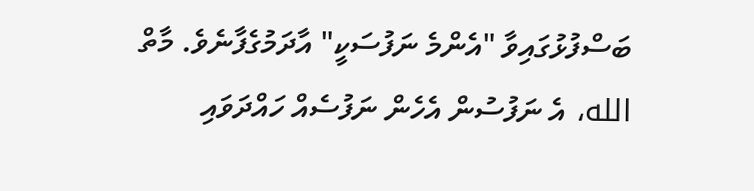ބަސްފުޅުގައިވާ "އެންމެ ނަފުސަކީ" އާދަމުގެފާނެވެ. މާތް الله، އެ ނަފުސުން އެހެން ނަފުސެއް ހައްދަވައި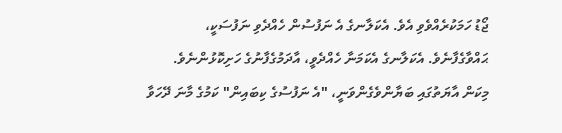ޖޯޑު ހަމަކުރެއްވެވި އެވެ. އެކަލާނގެ އެ ނަފުސުން ހެއްދެވި ނަފުސަކީ، ޙައްވާގެފާނެވެ. އެކަލާނގެ އެކަމަނާ ހެއްދެވީ، އާދަމުގެފާނުގެ ހަށިކޮޅުންނެވެ. މިކަން އާޔަތުގައި ބަޔާންވެގެންވަނީ، "އެ ނަފުސުގެ ކިބައިން" ކަމުގެ މާނަ ދޭހަވާ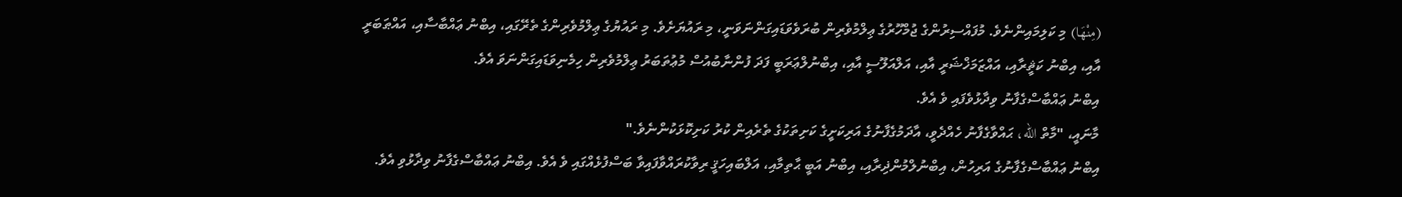(مِنْهَا) މި ކަލިމައިންނެވެ. މުފައްސިރުންގެ ޖުމްހޫރުގެ ޢިލްމުވެރިން ބުރަވެވަޑައިގަންނަވަނީ، މި ރައުޔަށެވެ. މި ރައުޔުގެ ޢިލްމުވެރިންގެ ތެރޭގައި، އިބްނު ޢައްބާސާއި، އައްޠަބަރީ އާއި، އިބްނު ކަޘީރާއި، އައްޒަމަޚްޝަރީ އާއި، އަލްއަލޫސީ އާއި، އިބްނުލްޢަރަބީ ފަދަ ފުންނާބުއުސް މުޢުތަބަރު ޢިލްމުވެރިން ހިމެނިވަޑައިގަންނަވަ އެވެ.
އިބްނު ޢައްބާސްގެފާނު ވިދާޅުވެފައި ވެ އެވެ.
މާނައީ، "މާތް الله، ޙައްވާގެފާނު ހެއްދެވީ، އާދަމުގެފާނުގެ އަރިކަށީގެ ކަށިތަކުގެ ތެރެއިން ކުރު ކަށިކޮޅަކުންނެވެ."
އިބްނު ޢައްބާސްގެފާނުގެ އަރިހުން، އިބްނުލްމުންޛިރާއި، އިބްނު އަބީ ޙާތިމާއި، އަލްބައިހަޤީ ރިވާކުރައްވާފައިވާ ބަސްފުޅެއްގައި ވެ އެވެ. އިބްނު ޢައްބާސްގެފާނު ވިދާޅުވި އެވެ.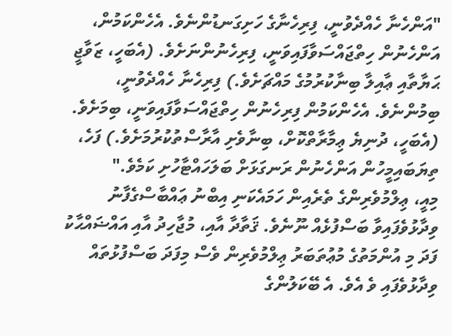"އަންހެނާ ހެއްދެވުނީ، ފިރިހެނާގެ ހަށިގަނޑުންނެވެ. އެހެންކަމުން، އަންހެނުން ހިތްޖައްސަވާފައިވަނީ، ފިރިހެނުންނަށެވެ. (އެބަހީ، ޒަވާޖީ ޙަޔާތާއި ޢާއިލާ ބިނާކުރުމުގެ މައްޗަށެވެ.) ފިރިހެނާ ހެއްދެވުނީ، ބިމުންނެވެ. އެހެންކަމުން ފިރިހެނުން ހިތްޖައްސަވާފައިވަނީ، ބިމަށެވެ. (އެބަހީ، ދުނިޔެ ޢިމާރާތްކޮށް، ބިނާވެށި އާރާސްތުކުރުމަށެވެ.) ފަހެ، ތިޔަބައިމީހުން އަންހެނުން ރަނގަޅަށް ބަލަހައްޓާހުށި ކަމެވެ."
މިއީ، ޢިލްމުވެރިންގެ ތެރެއިން ހަމައެކަނި އިބްނު ޢައްބާސްގެފާނު ވިދާޅުވެފައިވާ ބަސްފުޅެއް ނޫނެވެ. ޤަތާދާ އާއި، މުޖާހިދު އާއި އައްޟައްޙާކު ފަދަ މި އުންމަތުގެ މުޢުތަބަރު ޢިލްމުވެރިން ވެސް މިފަދަ ބަސްފުޅުތައް ވިދާޅުވެފައި ވެ އެވެ. އެ ބޭކަލުންގެ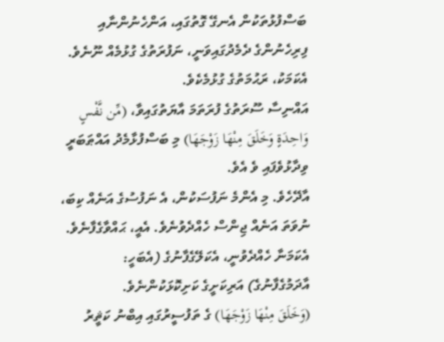ބަސްފުޅުތަކުން އެނގޭ ގޮތުގައި، އަންހެނުންނާއި ފިރިހެނުންގެ ދެމެދުގައިވަނީ، ނަފުރަތުގެ ގުޅުމެއް ނޫނެވެ. އެކަމަކު، ރަޙުމަތުގެ ގުޅުމެކެވެ.
އައްނިސާ ސޫރަތުގެ ފުރަތަމަ އާޔަތުގައިވާ، (مِّن نَّفْسٍ وَاحِدَةٍ وَخَلَقَ مِنْهَا زَوْجَهَا) މި ބަސްފުޅާމެދު އައްޠަބަރީ ވިދާޅުވެފައި ވެ އެވެ.
އާދޭހެވެ. މި އެންމެ ނަފުސަކުން، އެ ނަފުސުގެ އަނެއް ކިބަ، ނުވަތަ އަނެއް ޖިންސް ހެއްދެވުނެވެ. އެއީ، ޙައްވާގެފާނެވެ. އެކަމަނާ ހެއްދެވުނީ، އެކަލޭގެފާނުގެ (އެބަހީ: އާދަމުގެފާނުގެ) އަރިކަށީގެ ކަށިކޮޅަކުންނެވެ.
(وَخَلَقَ مِنْهَا زَوْجَهَا) ގެ ތަފުސީރުގައި އިބްނު ކަޘީރު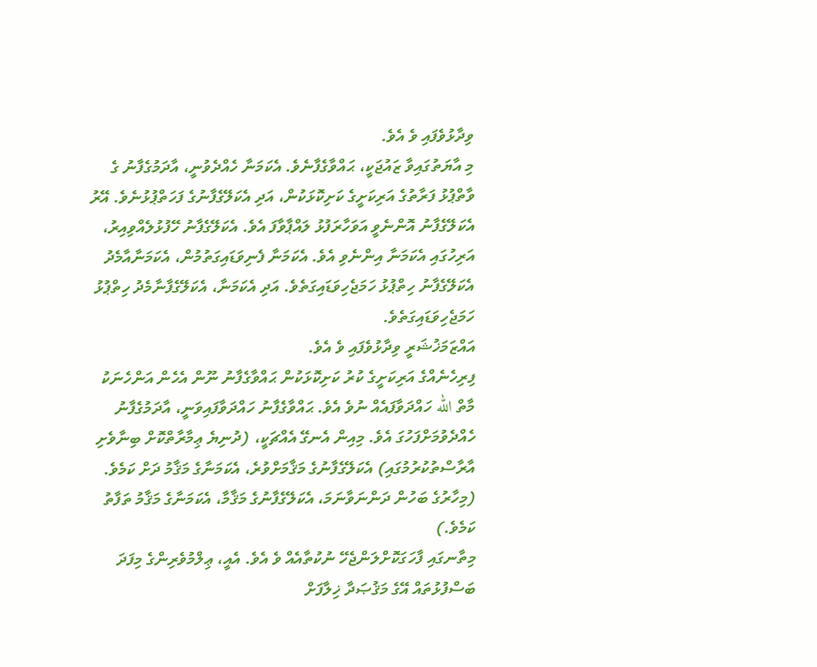ވިދާޅުވެފައި ވެ އެވެ.
މި އާޔަތުގައިވާ ޒައުޖަކީ، ޙައްވާގެފާނެވެ. އެކަމަނާ ހެއްދެވުނީ، އާދަމުގެފާނު ގެ ވާތްޕުޅު ފަރާތުގެ އަރިކަށީގެ ކަށިކޮޅަކުން، އަދި އެކަލޭގެފާނުގެ ފަހަތްޕުޅުނެވެ. އޭރު އެކަލޭގެފާނު އޮންނެވީ އަވަހާރަފުޅު ލައްޕާވާފަ އެވެ. އެކަލޭގެފާނު ހޭފުޅުލެއްވިއިރު، އަރިހުގައި އެކަމަނާ އިންނެވި އެވެ. އެކަމަނާ ފެނިވަޑައިގަތުމުން، އެކަމަނާއާމެދު އެކަލޭގެފާނު ހިތްޕުޅު ހަމަޖެހިވަޑައިގަތެވެ. އަދި އެކަމަނާ، އެކަލޭގެފާނާމެދު ހިތްޕުޅު ހަމަޖެހިވަޑައިގަތެވެ.
އައްޒަމަޚުޝަރީ ވިދާޅުވެފައި ވެ އެވެ.
ފިރިހެނެއްގެ އަރިކަށީގެ ކުރު ކަށިކޮޅަކުން ޙައްވާގެފާނު ނޫން އެހެން އަންހެނަކު މާތް الله ހައްދަވާފައެއް ނުވެ އެވެ. ޙައްވާގެފާނު ހައްދަވާފައިވަނީ، އާދަމުގެފާނު ހެއްދެވުމަށްފަހުގަ އެވެ. މިއިން އެނގޭ އެއްޗަކީ، (ދުނިޔެ ޢިމާރާތްކޮށް ބިނާވެށި އާރާސްތުކުރުމުގައި) އެކަލޭގެފާނުގެ މަޤާމަށްވުރެ، އެކަމަނާގެ މަޤާމު ދަށް ކަމެވެ. (މިހާރުގެ ބަހުން ދަންނަވާނަމަ، އެކަލޭގެފާނުގެ މަޤާމާ، އެކަމަނާގެ މަޤާމު ތަފާތު ކަމެވެ.)
މިތާނގައި ފާހަގަކޮށްލަންޖެހޭ ނުކުތާއެއް ވެ އެވެ. އެއީ، ޢިލްމުވެރިންގެ މިފަދަ ބަސްފުޅުތައް އޭގެ މަޤުޞަދާ ޚިލާފަށް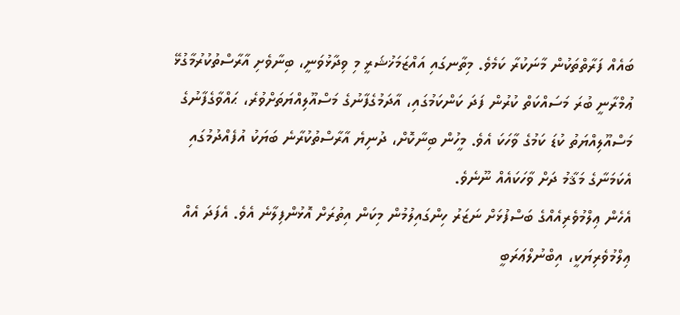ބައެއް ފަރާތްތަކުން މާނަކުރާ ކަމެވެ. މިތާނގައި އައްޒަމަޚުޝަރީ މި ވިދާޅުވަނީ، ބިނާވެށި އާރާސްތުކުރުމާގުޅޭ ޢުމްރާނީ ބުރަ މަސައްކަތް ކުރުން ފަދަ ކަންކަމުގައި، އާދަމުގެފާނުގެ މަސްއޫލިއްޔަތަށްވުރެ، ޙައްވާގެފާނުގެ މަސްއޫލިއްޔަތު ކުޑަ ކަމުގެ ވާހަކަ އެވެ. މީހުން ބިނާކޮށް، ދުނިޔެ އާރާސްތުކުރާނެ ބަޔަކު އުފެއްދުމުގައި އެކަމަނާގެ މަޤާމު ދަށް ވާހަކައެއް ނޫނެވެ.
އެހެން ޢިލްމުވެރިއެއްގެ ބަސްފުޅަށް ނަޒަރު ހިންގައިލުމުން މިކަން އިތުރަށް އޮޅުންފިލާނެ އެވެ. އެފަދަ އެއް ޢިލްމުވެރިޔަކީ، އިބްނުލްޢަރަބީ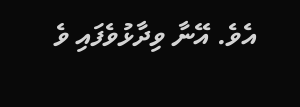އެވެ. އޭނާ ވިދާޅުވެފައި ވެ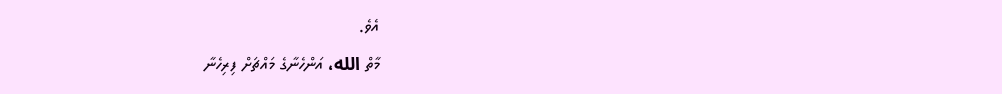އެވެ.
މާތް الله، އަންހެނާގެ މައްޗަށް ފިރިހެނާ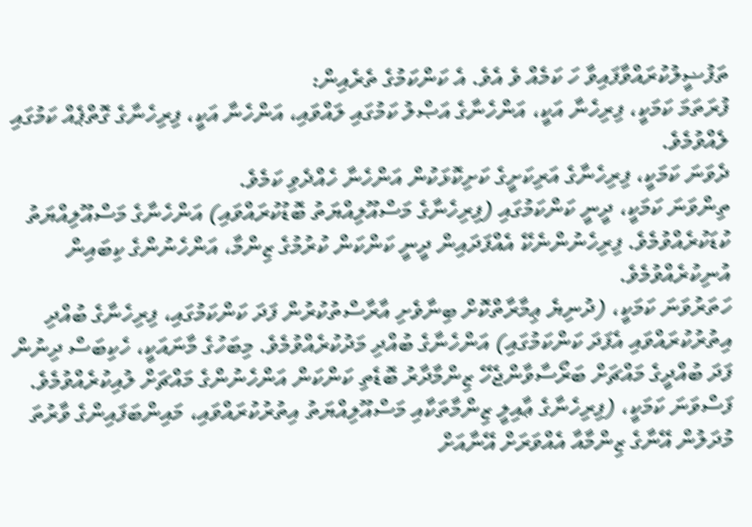ތަފުޟީލުކުރައްވާފައިވާ ހަ ކަމެއް ވެ އެވެ. އެ ކަންކަމުގެ ތެރެއިން:
ފުރަތަމަ ކަމަކީ، ފިރިހެނާ އަކީ، އަންހެނާގެ އަޞްލު ކަމުގައި ލައްވައި، އަންހެނާ އަކީ، ފިރިހެނާގެ ގޮތްޕެއް ކަމުގައި ލެއްވުމެވެ.
ދެވަނަ ކަމަކީ، ފިރިހެނާގެ އަރިކަށީގެ ކަށިކޮޅަކުން އަންހެނާ ހެއްދެވި ކަމެވެ.
ތިންވަނަ ކަމަކީ، ދީނީ ކަންކަމުގައި (ފިރިހެނާގެ މަސްއޫލިއްޔަތު ބޮޑުކުރައްވައި) އަންހެނާގެ މަސްއޫލިއްޔަތު ކުޑަކުރެއްވުމެވެ. ފިރިހެނުންނެކޭ އެއްފަދައިން ދީނީ ކަންކަން ކުރުމުގެ ޒިންމާ، އަންހެނުންގެ ކިބައިން އުނިކުރެއްވުމެވެ.
ހަތަރުވަނަ ކަމަކީ، (ދުނިޔެ ޢިމާރާތްކޮށް ބިނާވެށި އާރާސްތުކުރުން ފަދަ ކަންކަމުގައި، ފިރިހެނާގެ ބުއްދި އިތުރުކުރައްވައި އެފަދަ ކަންކަމުގައި) އަންހެނާގެ ބުއްދި މަދުކުރެއްވުމެވެ. މިބަހުގެ މާނައަކީ، ހެކިބަސް ދިނުން ފަދަ ބުއްދީގެ މައްޗަށް ބަރޯސާވާންޖެހޭ ޒިންމާދާރު ބޮޑެތި ކަންކަން އަންހެނުންގެ މައްޗަށް ލުއިކުރެއްވުމެވެ.
ފަސްވަނަ ކަމަކީ، (ފިރިހެނާގެ ޢާއިލީ ޒިންމާތަކާއި މަސްއޫލިއްޔަތު އިތުރުކުރައްވައި، މައިންބަފައިންގެ ވާރުތަ މުދަލުން އޭނާގެ ޒިންމާއާ އެއްވަރަށް އޭނާއަށް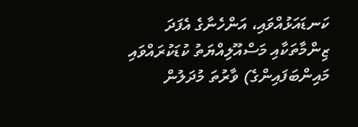ކަނޑައަޅުއްވައި، އަންހެނާގެ އެފަދަ ޒިންމާތަކާއި މަސްއޫލިއްޔަތު ކުޑަކުރައްވައި މައިންބަފައިންގެ) ވާރުތަ މުދަލުން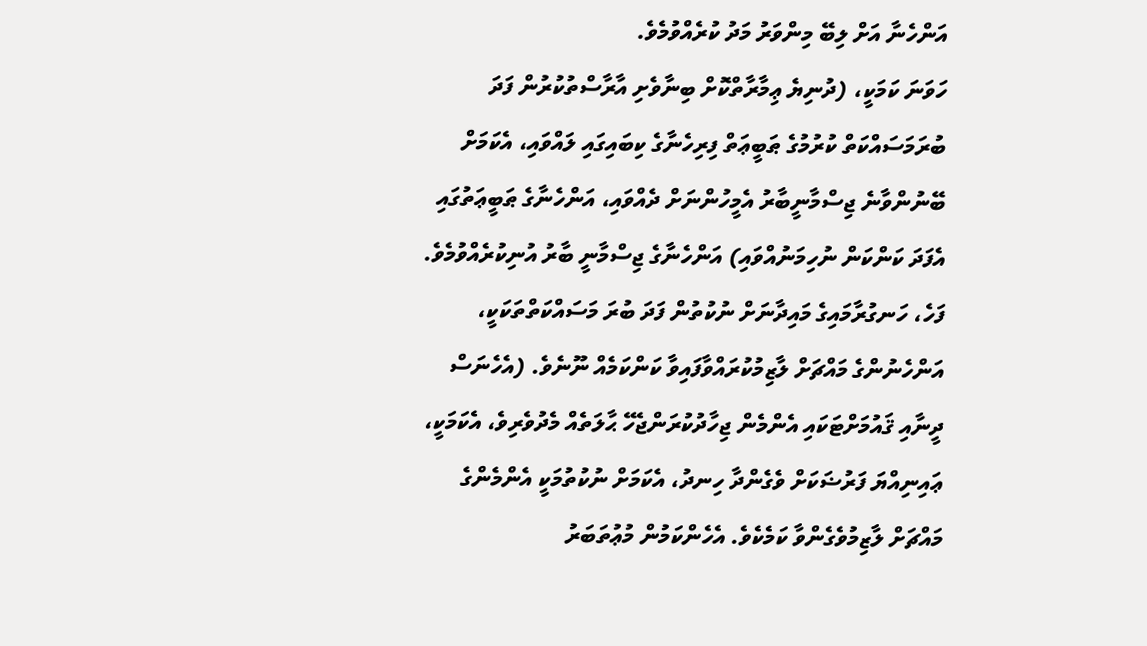އަންހެނާ އަށް ލިބޭ މިންވަރު މަދު ކުރެއްވުމެވެ.
ހަވަނަ ކަމަކީ، (ދުނިޔެ ޢިމާރާތްކޮށް ބިނާވެށި އާރާސްތުކުރުން ފަދަ ބުރަމަސައްކަތް ކުރުމުގެ ޠަބީޢަތް ފިރިހެނާގެ ކިބައިގައި ލައްވައި، އެކަމަށް ބޭނުންވާނެ ޖިސްމާނީބާރު އެމީހުންނަށް ދެއްވައި، އަންހެނާގެ ޠަބީޢަތުގައި އެފަދަ ކަންކަން ނުހިމަނުއްވައި) އަންހެނާގެ ޖިސްމާނީ ބާރު އުނިކުރެއްވުމެވެ. ފަހެ، ހަނގުރާމައިގެ މައިދާނަށް ނުކުތުން ފަދަ ބުރަ މަސައްކަތްތަކަކީ، އަންހެނުންގެ މައްޗަށް ލާޒިމުކުރައްވާފައިވާ ކަންކަމެއް ނޫނެވެ. (އެހެނަސް ދީނާއި ޤައުމަށްޓަކައި އެންމެން ޖިހާދުކުރަންޖެހޭ ޙާލަތެއް މެދުވެރިވެ، އެކަމަކީ، ޢައިނިއްޔަ ފަރުޟަކަށް ވެގެންދާ ހިނދު، އެކަމަށް ނުކުތުމަކީ އެންމެންގެ މައްޗަށް ލާޒިމުވެގެންވާ ކަމެކެވެ. އެހެންކަމުން މުޢުތަބަރު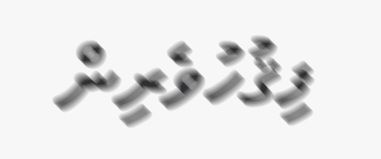ފިޤުހުވެރިން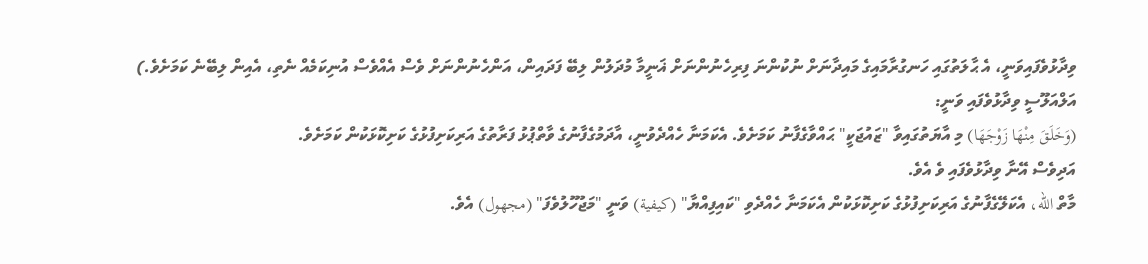ވިދާޅުވެފައިވަނީ، އެ ޙާލަތުގައި ހަނގުރާމައިގެ މައިދާނަށް ނުކުންނަ ފިރިހެނުންނަށް ޣަނީމާ މުދަލުން ލިބޭ ފަދައިން، އަންހެނުންނަށް ވެސް އެއްވެސް އުނިކަމެއް ނެތި، އެއިން ލިބޭނެ ކަމަށެވެ.)
އަލްއަލޫސީ ވިދާޅުވެފައި ވަނީ:
(وَخَلَقَ مِنْهَا زَوْجَهَا) މި އާޔަތުގައިވާ "ޒައުޖަކީ" ޙައްވާގެފާނު ކަމަށެވެ. އެކަމަނާ ހެއްދެވުނީ، އާދަމުގެފާނުގެ ވާތްޕުޅު ފަރާތުގެ އަރިކަށިފުޅުގެ ކަށިކޮޅަކުން ކަމަށެވެ.
އަދިވެސް އޭނާ ވިދާޅުވެފައި ވެ އެވެ.
މާތް الله، އެކަލޭގެފާނުގެ އަރިކަށިފުޅުގެ ކަށިކޮޅަކުން އެކަމަނާ ހެއްދެވި "ކައިފިއްޔާ" (كيفية) ވަނީ "މަޖުހޫލުވެފަ" (مجهول) އެވެ.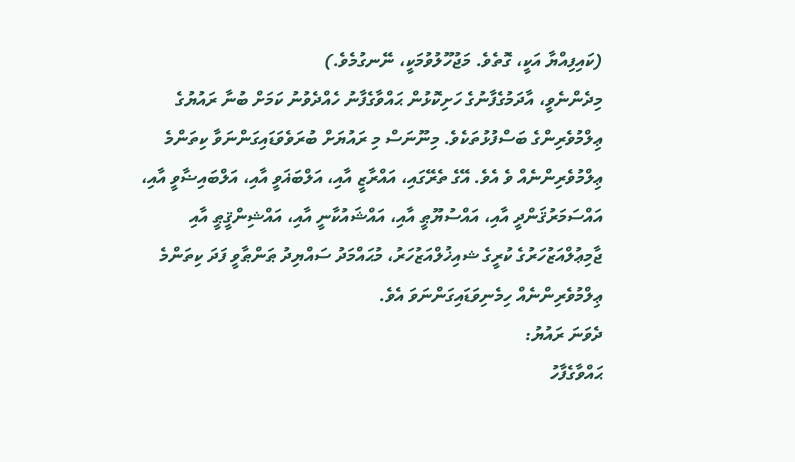(ކައިފިއްޔާ އަކީ، ގޮތެވެ. މަޖުހޫލުވުމަކީ، ނޭނގުމެވެ.)
މިދެންނެވީ، އާދަމުގެފާނުގެ ހަށިކޮޅުން ޙައްވާގެފާނު ހެއްދެވުނު ކަމަށް ބުނާ ރައުޔުގެ ޢިލްމުވެރިންގެ ބަސްފުޅުތަކެވެ. މިނޫނަސް މި ރައުޔަށް ބުރަވެވަޑައިގަންނަވާ ކިތަންމެ ޢިލްމުވެރިންނެއް ވެ އެވެ. އޭގެ ތެރޭގައި، އައްރާޒީ އާއި، އަލްބަޣަވީ އާއި، އަލްބައިޟާވީ އާއި، އައްސަމަރުޤަންދީ އާއި، އައްސުޔޫޠީ އާއި، އައްޝައުކާނީ އާއި، އައްޝިންޤީޠީ އާއި ޖާމިޢުލްއަޒުހަރުގެ ކުރީގެ ޝއިޚުލްއަޒުހަރު، މުޙައްމަދު ސައްޔިދު ޠަންޠާވީ ފަދަ ކިތަންމެ ޢިލްމުވެރިންނެއް ހިމެނިވަޑައިގަންނަވަ އެވެ.
ދެވަނަ ރައުޔު:
ޙައްވާގެފާހު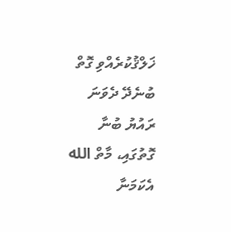ޚަލްޤުކުރެއްވި ގޮތް ބުނެދޭ ދެވަނަ ރައުޔު ބުނާ ގޮތުގައި، މާތް الله އެކަމަނާ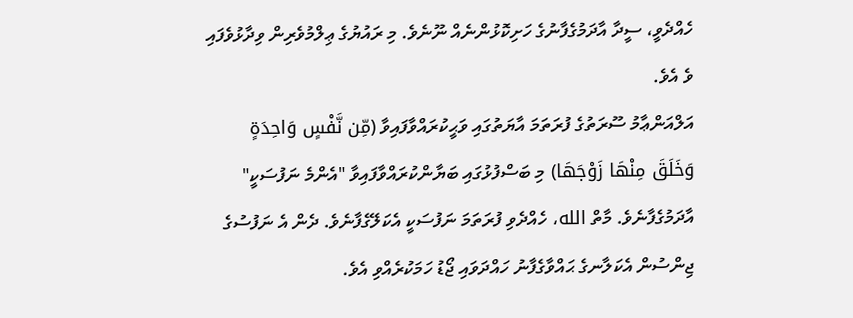ހެއްދެވީ، ސީދާ އާދަމުގެފާނުގެ ހަށިކޮޅުންނެއް ނޫނެވެ. މި ރައުޔުގެ ޢިލްމުވެރިން ވިދާޅުވެފައި ވެ އެވެ.
އަލްއަންޢާމު ސޫރަތުގެ ފުރަތަމަ އާޔަތުގައި ވަޙީކުރައްވާފައިވާ (مِّن نَّفْسٍ وَاحِدَةٍ وَخَلَقَ مِنْهَا زَوْجَهَا) މި ބަސްފުޅުގައި ބަޔާންކުރައްވާފައިވާ "އެންމެ ނަފުސަކީ" އާދަމުގެފާނެވެ. މާތް الله، ހެއްދެވި ފުރަތަމަ ނަފުސަކީ އެކަލޭގެފާނެވެ. ދެން އެ ނަފުސުގެ ޖިންސުން އެކަލާނގެ ޙައްވާގެފާނު ހައްދަވައި ޖޯޑު ހަމަކުރެއްވި އެވެ.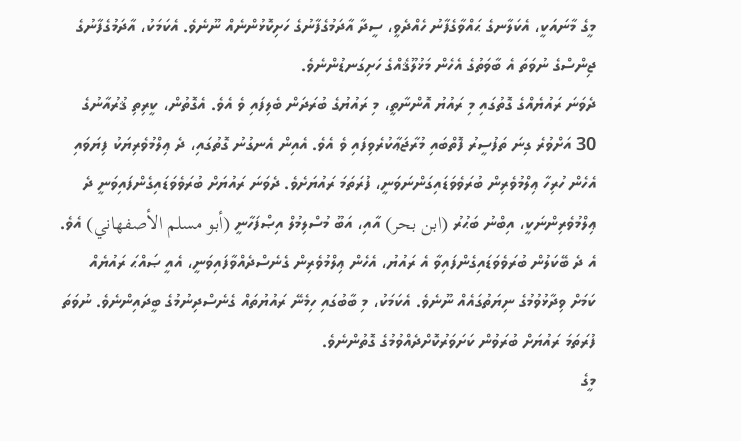މީގެ މާނައަކީ، އެކަލާނގެ ޙައްވާގެފާނު ހެއްދެވީ، ސީދާ އާދަމުގެފާނުގެ ހަށިކޮޅުންނެއް ނޫނެވެ. އެކަމަކު، އާދަމުގެފާނުގެ ޖިންސްގެ ނުވަތަ އެ ބާވަތުގެ އެހެން މަޚުލޫޤެއްގެ ހަށިގަނޑުންނެވެ.
ދެވަނަ ރައުޔެއްގެ ގޮތުގައި މި ރައުޔު އޮންނާތީ، މި ރައުޔުގެ ބުރަދަން ބެލިފައި ވެ އެވެ. އެގޮތުން، ކީރިތި ޤުރުއާނުގެ 30 އަށްވުރެ ގިނަ ތަފުސީރު ފޮތްބައި މުރާޖަޢާކުރެވިފައި ވެ އެވެ. އެއިން އެނގުނު ގޮތުގައި، ދެ ޢިލްމުވެރިޔަކު ފިޔަވައި އެހެން ހުރިހާ ޢިލްމުވެރިން ބުރަވެވަޑައިގަންނަވަނީ، ފުރަތަމަ ރައުޔަށެވެ. ދެވަނަ ރައުޔަށް ބުރަވެވަޑައިގެންފައިވަނީ ދެ ޢިލްމުވެރިންނަކީ، އިބްނު ބަޙުރު (ابن بحر) އާއި، އަބޫ މުސްލިމުލް އިޞްފަހާނީ (أبو مسلم الأصفهاني) އެވެ. އެ ދެ ބޭކަލުން ބުރަވެވަޑައިގެންފައިވާ އެ ރައުޔު، އެހެން ޢިލްމުވެރިން ގެނެސްދެއްވާފައިވަނީ، އެއީ ޞައްޙަ ރައުޔެއް ކަމަށް ވިދާޅުވުމުގެ ނިޔަތުގައެއް ނޫނެވެ. އެކަމަކު، މި ބާބުގައި ހިމެނޭ ރައުޔުތައް ގެނެސްދިނުމުގެ ބީދައިންނެވެ. ނުވަތަ ފުރަތަމަ ރައުޔަށް ބުރަވުން ކަށަވަރުކޮށްދެއްވުމުގެ ގޮތުންނެވެ.
މީގެ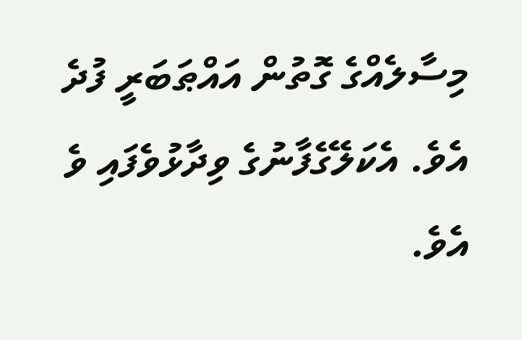މިސާލެއްގެ ގޮތުން އައްޠަބަރީ ފުދެ އެވެ. އެކަލޭގެފާނުގެ ވިދާޅުވެފައި ވެ އެވެ.